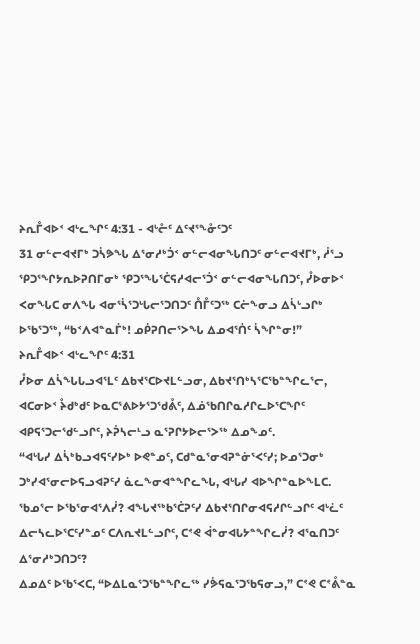ᔨᕆᒤᐊᐅᑉ ᐊᒡᓚᖏᑦ 4:31 - ᐊᒡᓔᑦ ᐃᑦᔪᕐᖕᓁᑦᑐᑦ
31 ᓂᓪᓕᐊᔪᒥᒃ ᑐᓵᕗᖓ ᐃᕐᓂᓱᒃᑑᑉ ᓂᓪᓕᐊᓂᖓᑎᑐᑦ ᓂᓪᓕᐊᔪᒥᒃ, ᓲᕐᓗ ᕿᑐᕐᖏᔭᕆᐅᕈᑎᒥᓂᒃ ᕿᑐᕐᖓᕐᑖᕋᓱᐊᓕᕐᑑᑉ ᓂᓪᓕᐊᓂᖓᑎᑐᑦ, ᓮᐅᓂᐅᑉ ᐸᓂᖓᑕ ᓂᐱᖓ ᐊᓂᕐᓵᕐᑐᒡᒐᓕᕐᑐᑎᑐᑦ ᑍᒤᑦᑐᖅ ᑕᓖᖕᓂᓗ ᐃᓵᒡᓗᒋᒃ ᐅᖃᕐᑐᖅ, “ᑲᑉᐱᐊᓐᓇᒦᒃ! ᓄᑮᕈᑎᓕᕐᐳᖓ ᐃᓄᐊᕐᑏᑦ ᓵᖏᓐᓂ!”
ᔨᕆᒤᐊᐅᑉ ᐊᒡᓚᖏᑦ 4:31
ᓮᐅᓂ ᐃᓵᖓᒐᓗᐊᕐᒪᑦ ᐃᑲᔪᕐᑕᐅᔪᒪᓪᓗᓂ, ᐃᑲᔪᕐᑎᒃᓴᕐᑕᖃᓐᖏᓚᕐᓕ, ᐊᑕᓂᐅᑉ ᔧᑯᒃᑯᑦ ᐅᓇᑕᕐᕕᐅᔭᕐᑐᖁᕔᑦ, ᐃᓅᖃᑎᒋᓇᓱᒋᓚᐅᕐᑕᖏᑦ ᐊᑭᕋᕐᑐᓕᖁᓪᓗᒋᑦ, ᔨᕉᓴᓕᒻᓗ ᓇᕐᕈᒋᔭᐅᓕᕐᐳᖅ ᐃᓄᖕᓄᑦ.
“ᐊᒡᒐᓯ ᐃᓵᒃᑲᓗᐊᕋᑦᓯᐅᒃ ᐅᕙᓐᓄᑦ, ᑕᑯᓐᓇᕐᓂᐊᕈᓐᓃᕐᐸᑦᓯ; ᐅᓄᕐᑐᓂᒃ ᑐᒃᓯᐊᕐᓂᓕᐅᕋᓗᐊᕈᑦᓯ ᓈᓚᖕᓂᐊᓐᖏᓚᖓ, ᐊᒡᒐᓯ ᐊᐅᖏᓐᓇᐅᖕᒪᑕ.
ᖃᓄᕐᓕ ᐅᖃᕐᓂᐊᕐᐱᓰ? ᐊᖓᔪᖅᑲᕐᑖᕈᑦᓯ ᐃᑲᔪᕐᑎᒋᓂᐊᕋᓱᒋᓪᓗᒋᑦ ᐊᒡᓛᑦ ᐃᓕᓴᓚᐅᕐᑕᑦᓯᓐᓄᑦ ᑕᐱᕆᔪᒪᓪᓗᒋᑦ, ᑕᕝᕙ ᐋᓐᓂᐊᒐᔭᓐᖏᓚᓰ? ᐊᕐᓇᑎᑐᑦ ᐃᕐᓂᓱᒃᑐᑎᑐᑦ?
ᐃᓄᐃᑦ ᐅᖃᕐᐸᑕ, “ᐅᐃᒪᓇᕐᑐᖃᓐᖏᓚᖅ ᓯᕘᕋᓇᕐᑐᖃᕋᓂᓗ,” ᑕᕝᕙ ᑕᕝᕔᓐᓇ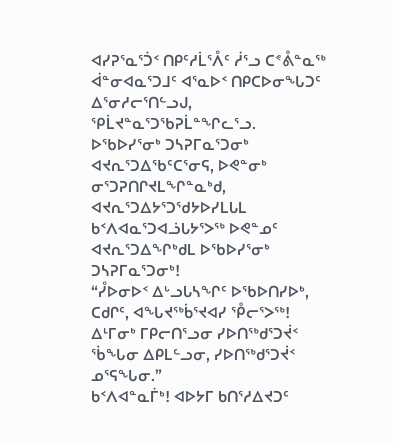ᐊᓯᕈᕐᓇᕐᑑᑉ ᑎᑭᑦᓱᒫᕐᐰᑦ ᓲᕐᓗ ᑕᕝᕔᓐᓇᖅ ᐋᓐᓂᐊᓇᕐᑐᒧᑦ ᐊᕐᓇᐅᑉ ᑎᑭᑕᐅᓂᖓᑐᑦ ᐃᕐᓂᓱᓕᕐᑎᓪᓗᒍ, ᕿᒫᔪᓐᓇᕐᑐᖃᕈᒫᓐᖏᓚᕐᓗ.
ᐅᖃᐅᓯᕐᓂᒃ ᑐᓴᕈᒥᓇᕐᑐᓂᒃ ᐊᔪᕆᕐᑐᐃᖃᑦᑕᕐᓂᕋ, ᐅᕙᓐᓂᒃ ᓂᕐᑐᕈᑎᒋᔪᒪᖏᓐᓇᒃᑯ, ᐊᔪᕆᕐᑐᐃᔭᕐᑐᖁᔭᐅᓯᒪᒐᒪ ᑲᑉᐱᐊᓇᕐᑐᐊᓘᒐᔭᕐᐳᖅ ᐅᕙᓐᓄᑦ ᐊᔪᕆᕐᑐᐃᖏᒃᑯᒪ ᐅᖃᐅᓯᕐᓂᒃ ᑐᓴᕈᒥᓇᕐᑐᓂᒃ!
“ᓮᐅᓂᐅᑉ ᐃᒡᓗᒐᓴᖏᑦ ᐅᖃᐅᑎᓯᐅᒃ, ᑕᑯᒋᑦ, ᐊᖓᔪᖅᑳᕐᔪᐊᓯ ᕾᓕᕐᐳᖅ! ᐃᒻᒥᓂᒃ ᒥᑭᓕᑎᕐᓗᓂ ᓯᐅᑎᖅᑯᕐᑐᔫᑉ ᖄᖓᓂ ᐃᑭᒪᓪᓗᓂ, ᓯᐅᑎᖅᑯᕐᑐᔫᑉ ᓄᕐᕋᖓᓂ.”
ᑲᑉᐱᐊᓐᓇᒦᒃ! ᐊᐅᔭᒥ ᑲᑎᕐᓱᐃᔪᑐᑦ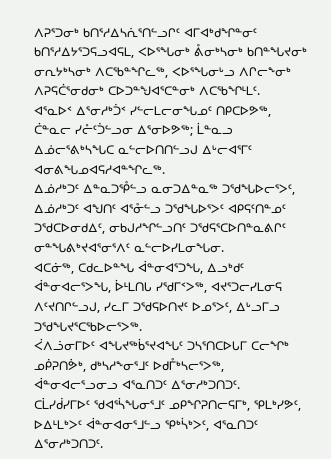ᐱᕈᕐᑐᓂᒃ ᑲᑎᕐᓱᐃᓴᕇᕐᑎᓪᓗᒋᑦ ᐊᒥᐊᒃᑯᖏᓐᓂᑦ ᑲᑎᕐᓱᐃᔭᕐᑐᕋᓗᐊᕋᒪ, ᐸᐅᕐᖓᓂᒃ ᕔᓂᒃᓴᓂᒃ ᑲᑎᓐᖓᔪᓂᒃ ᓂᕆᔭᒃᓴᓂᒃ ᐱᑕᖃᓐᖏᓚᖅ, ᐸᐅᕐᖓᓂᒡᓗ ᐱᒋᓕᖕᓂᒃ ᐱᕈᕋᑖᕐᓂᑯᓂᒃ ᑕᐅᑐᓐᖑᐊᕐᑕᓐᓂᒃ ᐱᑕᖃᖏᒻᒪᑦ.
ᐊᕐᓇᐅᑉ ᐃᕐᓂᓱᒃᑑᑉ ᓯᓪᓕᒪᓕᓂᖓᓄᑦ ᑎᑭᑕᐅᕗᖅ, ᑖᓐᓇᓕ ᓯᓔᑦᑑᓪᓗᓂ ᐃᕐᓂᐅᕗᖅ; ᒫᓐᓇᓗ ᐃᓅᓕᕐᕕᒃᓴᖓᑕ ᓇᓪᓕᐅᑎᑎᓪᓗᒍ ᐃᒡᓕᐊᕐᒥᑦ ᐊᓂᕕᖓᓄᐊᕋᓱᐊᓐᖏᓚᖅ.
ᐃᓅᓱᒃᑐᑦ ᐃᓐᓇᑐᕾᓪᓗ ᓇᓂᑐᐃᓐᓇᖅ ᑐᖁᖓᐅᓕᕐᐳᑦ, ᐃᓅᓱᒃᑐᑦ ᐊᖑᑎᑦ ᐊᕐᓁᓪᓗ ᑐᖁᖓᐅᕐᐳᑦ ᐊᑭᕋᑦᑎᓐᓄᑦ ᑐᖁᑕᐅᓂᑯᐃᑦ, ᓂᑲᒍᓱᖏᓪᓗᑎᑦ ᑐᖁᕋᕐᑕᐅᑎᓐᓇᕕᒋᑦ ᓂᓐᖓᕕᒃᔪᐊᕐᓂᕐᐱᑦ ᓇᓪᓕᐅᓯᒪᓂᖓᓂ.
ᐊᑕᓃᖅ, ᑕᑯᓚᐅᓐᖓ ᐋᓐᓂᐊᕐᑐᖓ, ᐃᓗᒃᑯᑦ ᐋᓐᓂᐊᓕᕐᐳᖓ, ᐆᒻᒪᑎᒐ ᓯᖁᒥᑉᐳᖅ, ᐊᔪᕐᑐᓕᓯᒪᓂᕋ ᐱᑦᔪᑎᒋᓪᓗᒍ, ᓯᓚᒥ ᑐᖁᕋᐅᑎᔪᑦ ᐅᓄᕐᐳᑦ, ᐃᒡᓗᒥᓗ ᑐᖁᖓᔪᕐᑕᖃᐅᓕᕐᐳᖅ.
ᐹᐱᓘᓂᒥᐅᑦ ᐊᖓᔪᖅᑳᕐᔪᐊᖓᑦ ᑐᓴᕐᑎᑕᐅᒐᒥ ᑕᓕᖏᒃ ᓄᑮᕈᑎᕘᒃ, ᑯᒃᓴᓱᖕᓂᕐᒧᑦ ᐅᑯᒤᒃᓴᓕᕐᐳᖅ, ᐋᓐᓂᐊᓕᕐᓗᓂᓗ ᐊᕐᓇᑎᑐᑦ ᐃᕐᓂᓱᒃᑐᑎᑐᑦ.
ᑕᒫᓯᑰᓯᒥᐅᑦ ᖁᐊᕐᓵᖓᓂᕐᒧᑦ ᓄᑭᖏᕈᑎᓕᕋᒥᒃ, ᕿᒪᒃᓯᕗᑦ, ᐅᐃᒻᒪᒃᐳᑦ ᐋᓐᓂᐊᓂᕐᒧᓪᓗ ᕿᒃᓵᒃᐳᑦ, ᐊᕐᓇᑎᑐᑦ ᐃᕐᓂᓱᒃᑐᑎᑐᑦ.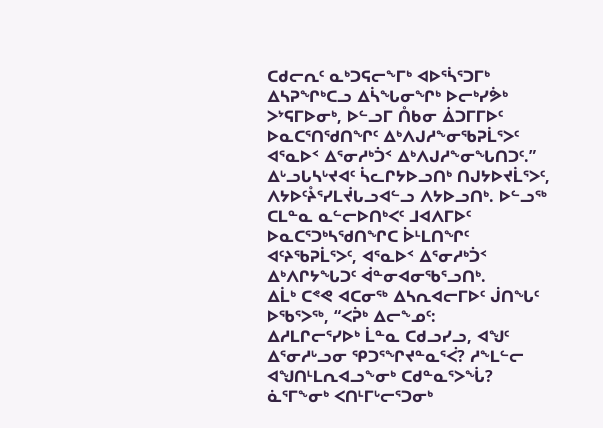ᑕᑯᓕᕆᑦ ᓇᒃᑐᕋᓕᖕᒥᒃ ᐊᐅᕐᓵᕐᑐᒥᒃ ᐃᓴᕈᖏᒃᑕᓗ ᐃᓵᖓᓂᖏᒃ ᐅᓕᒃᓯᕘᒃ ᐳᔾᕋᒥᐅᓂᒃ, ᐅᓪᓗᒥ ᑍᑲᓂ ᐄᑐᒥᒥᐅᑦ ᐅᓇᑕᕐᑎᖁᑎᖏᑦ ᐃᒃᐱᒍᓱᖕᓂᖃᕈᒫᕐᐳᑦ ᐊᕐᓇᐅᑉ ᐃᕐᓂᓱᒃᑑᑉ ᐃᒃᐱᒍᓱᖕᓂᖓᑎᑐᑦ.”
ᐃᒡᓗᒐᓴᒡᔪᐊᑦ ᓵᓚᒋᔭᐅᓗᑎᒃ ᑎᒍᔭᐅᔪᒫᕐᐳᑦ, ᐱᔭᐅᑦᔧᕐᓯᒪᔫᒐᓗᐊᓪᓗ ᐱᔭᐅᓗᑎᒃ. ᐅᓪᓗᖅ ᑕᒪᓐᓇ ᓇᓪᓕᐅᑎᒃᐸᑦ ᒧᐊᐱᒥᐅᑦ ᐅᓇᑕᕐᑐᒃᓴᖁᑎᖏᑕ ᐆᒻᒪᑎᖏᑦ ᐊᑦᔨᖃᕈᒫᕐᐳᑦ, ᐊᕐᓇᐅᑉ ᐃᕐᓂᓱᒃᑑᑉ ᐃᒃᐱᒋᔭᖓᑐᑦ ᐋᓐᓂᐊᓂᖃᕐᓗᑎᒃ.
ᐃᒫᒃ ᑕᕝᕙ ᐊᑕᓂᖅ ᐃᓴᕆᐊᓕᒥᐅᑦ ᒎᑎᖓᑦ ᐅᖃᕐᐳᖅ, “ᐸᕉᒃ ᐃᓕᖕᓄᑦ:
ᐃᓱᒪᒋᓕᕐᓯᐅᒃ ᒫᓐᓇ ᑕᑯᓗᓯᓗ, ᐊᖑᑦ ᐃᕐᓂᓱᒡᓗᓂ ᕿᑐᕐᖏᔪᓐᓇᕐᐹ? ᓱᖕᒪᓪᓕ ᐊᖑᑎᒻᒪᕆᐊᓗᖕᓂᒃ ᑕᑯᓐᓇᕐᐳᖔ? ᓈᕐᒥᖕᓂᒃ ᐸᑎᒻᒥᒡᓕᕐᑐᓂᒃ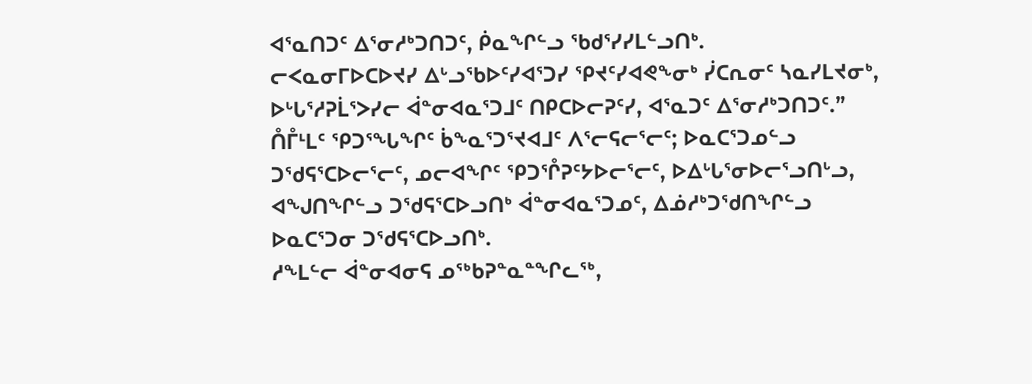ᐊᕐᓇᑎᑐᑦ ᐃᕐᓂᓱᒃᑐᑎᑐᑦ, ᑮᓇᖏᓪᓗ ᖃᑯᕐᓯᓯᒪᓪᓗᑎᒃ.
ᓕᐸᓇᓂᒥᐅᑕᐅᔪᓯ ᐃᒡᓗᖃᐅᑦᓯᐊᕐᑐᓯ ᕿᔪᑦᓯᐊᕙᖕᓂᒃ ᓰᑕᕆᓂᑦ ᓴᓇᓯᒪᔪᓂᒃ, ᐅᒡᒐᕐᓱᕈᒫᕐᐳᓯᓕ ᐋᓐᓂᐊᓇᕐᑐᒧᑦ ᑎᑭᑕᐅᓕᕈᑦᓯ, ᐊᕐᓇᑐᑦ ᐃᕐᓂᓱᒃᑐᑎᑐᑦ.”
ᑍᒤᒻᒪᑦ ᕿᑐᕐᖓᖏᑦ ᑳᖕᓇᕐᑐᕐᔪᐊᒧᑦ ᐱᕐᓕᕋᓕᕐᓕᑦ; ᐅᓇᑕᕐᑐᓄᓪᓗ ᑐᖁᕋᕐᑕᐅᓕᕐᓕᑦ, ᓄᓕᐊᖏᑦ ᕿᑐᕐᒊᕈᑦᔭᐅᓕᕐᓕᑦ, ᐅᐃᒡᒐᕐᓂᐅᓕᕐᓗᑎᒡᓗ, ᐊᖑᑎᖏᓪᓗ ᑐᖁᕋᕐᑕᐅᓗᑎᒃ ᐋᓐᓂᐊᓇᕐᑐᓄᑦ, ᐃᓅᓱᒃᑐᖁᑎᖏᓪᓗ ᐅᓇᑕᕐᑐᓂ ᑐᖁᕋᕐᑕᐅᓗᑎᒃ.
ᓱᖕᒪᓪᓕ ᐋᓐᓂᐊᓂᕋ ᓄᖅᑲᕈᓐᓇᓐᖏᓚᖅ,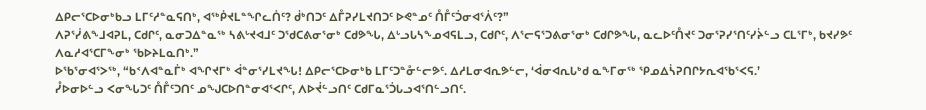ᐃᑭᓕᕐᑕᐅᓂᒃᑲᓗ ᒪᒥᑦᓱᓐᓇᕋᑎᒃ, ᐊᖅᑮᔪᒪᓐᖏᓚᑏᑦ? ᑰᒃᑎᑐᑦ ᐃᒤᕈᓯᒪᔪᑎᑐᑦ ᐅᕙᓐᓄᑦ ᑍᒤᑦᑑᓂᐊᕐᐲᑦ?”
ᐱᕈᕐᓰᕕᖕᒧᐊᕈᒪ, ᑕᑯᒋᑦ, ᓇᓂᑐᐃᓐᓇᖅ ᓴᕕᒡᔪᐊᒧᑦ ᑐᖁᑕᕕᓂᕐᓂᒃ ᑕᑯᕗᖓ, ᐃᒡᓗᒐᓴᖕᓄᐊᕋᒪᓗ, ᑕᑯᒋᑦ, ᐱᕐᓕᕋᕐᑐᕕᓂᕐᓂᒃ ᑕᑯᒋᕗᖓ, ᓇᓚᐅᑦᑍᔪᑦ ᑐᓂᕐᕈᓯᕐᑎᑦᓯᔩᓪᓗ ᑕᒪᕐᒥᒃ, ᑲᔪᓯᕗᑦ ᐱᓇᓱᐊᕐᑕᒥᖕᓂᒃ ᖃᐅᔨᒪᓇᑎᒃ.”
ᐅᖃᕐᓂᐊᕐᐳᖅ, “ᑲᑉᐱᐊᓐᓇᒦᒃ ᐊᖏᔪᒥᒃ ᐋᓐᓂᕐᓯᒪᔪᖓ! ᐃᑭᓕᕐᑕᐅᓂᒃᑲ ᒪᒥᑦᑐᓐᓁᓪᓕᕗᑦ. ᐃᓱᒪᓂᐊᕆᕗᓪᓕ, ‘ᐋᓂᐊᕆᒐᒃᑯ ᓇᖕᒥᓂᖅ ᕿᓄᐃᓵᕈᑎᒋᔭᕆᐊᖃᕐᐸᕋ.’
ᓮᐅᓂᐅᓪᓗ ᐸᓂᖓᑐᑦ ᑍᒤᑦᑐᑎᑦ ᓄᖑᑕᐅᑎᓐᓂᐊᕐᐸᒋᑦ, ᐱᐅᔫᓪᓗᑎᑦ ᑕᑯᒥᓇᕐᑑᒐᓗᐊᕐᑎᓪᓗᑎᑦ.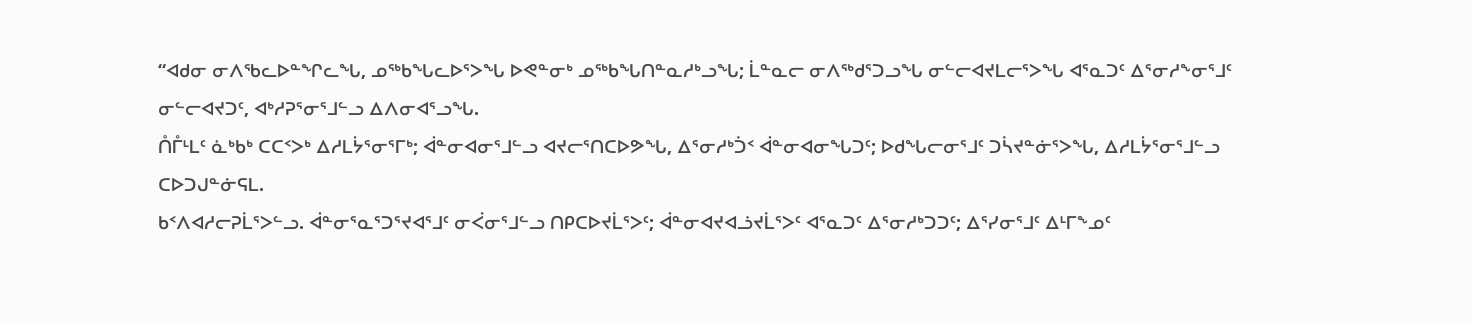“ᐊᑯᓂ ᓂᐱᖃᓚᐅᓐᖏᓚᖓ, ᓄᖅᑲᖓᓚᐅᕐᐳᖓ ᐅᕙᓐᓂᒃ ᓄᖅᑲᖓᑎᓐᓇᓱᒃᓗᖓ; ᒫᓐᓇᓕ ᓂᐱᖅᑯᕐᑐᓗᖓ ᓂᓪᓕᐊᔪᒪᓕᕐᐳᖓ ᐊᕐᓇᑐᑦ ᐃᕐᓂᓱᖕᓂᕐᒧᑦ ᓂᓪᓕᐊᔪᑐᑦ, ᐊᒃᓱᕈᕐᓂᕐᒧᓪᓗ ᐃᐱᓂᐊᕐᓗᖓ.
ᑍᒤᒻᒪᑦ ᓈᒃᑲᒃ ᑕᑕᑉᐳᒃ ᐃᓱᒪᔮᕐᓂᕐᒥᒃ; ᐋᓐᓂᐊᓂᕐᒧᓪᓗ ᐊᔪᓕᕐᑎᑕᐅᕗᖓ, ᐃᕐᓂᓱᒃᑑᑉ ᐋᓐᓂᐊᓂᖓᑐᑦ; ᐅᑯᖓᓕᓂᕐᒧᑦ ᑐᓵᔪᓐᓃᕐᐳᖓ, ᐃᓱᒪᔮᕐᓂᕐᒧᓪᓗ ᑕᐅᑐᒍᓐᓃᕋᒪ.
ᑲᑉᐱᐊᓱᓕᕈᒫᕐᐳᓪᓗ. ᐋᓐᓂᕐᓇᕐᑐᕐᔪᐊᕐᒧᑦ ᓂᐹᓂᕐᒧᓪᓗ ᑎᑭᑕᐅᔪᒫᕐᐳᑦ; ᐋᓐᓂᐊᔪᐊᓘᔪᒫᕐᐳᑦ ᐊᕐᓇᑐᑦ ᐃᕐᓂᓱᒃᑐᑐᑦ; ᐃᕐᓯᓂᕐᒧᑦ ᐃᒻᒥᖕᓄᑦ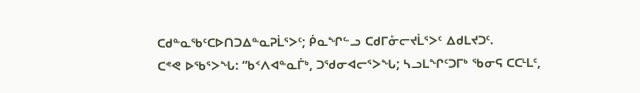ᑕᑯᓐᓇᖃᑦᑕᐅᑎᑐᐃᓐᓇᕈᒫᕐᐳᑦ; ᑮᓇᖏᓪᓗ ᑕᑯᒥᓁᓕᔪᒫᕐᐳᑦ ᐃᑯᒪᔪᑐᑦ.
ᑕᕝᕙ ᐅᖃᕐᐳᖓ: “ᑲᑉᐱᐊᓐᓇᒦᒃ, ᑐᖁᓂᐊᓕᕐᐳᖓ; ᓴᓗᒪᖏᑦᑐᒥᒃ ᖃᓂᕋ ᑕᑕᒻᒪᑦ,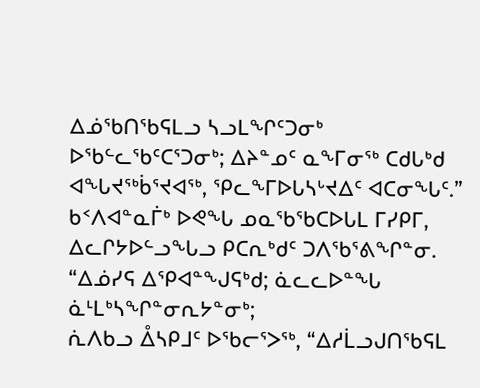ᐃᓅᖃᑎᖃᕋᒪᓗ ᓴᓗᒪᖏᑦᑐᓂᒃ ᐅᖃᓪᓚᖃᑦᑕᕐᑐᓂᒃ; ᐃᔨᓐᓄᑦ ᓇᖕᒥᓂᖅ ᑕᑯᒐᒃᑯ ᐊᖓᔪᖅᑳᕐᔪᐊᖅ, ᕿᓚᖕᒥᐅᒐᓴᒡᔪᐃᑦ ᐊᑕᓂᖓᑦ.”
ᑲᑉᐱᐊᓐᓇᒦᒃ ᐅᕙᖓ ᓄᓇᖃᖃᑕᐅᒐᒪ ᒥᓯᑭᒥ, ᐃᓚᒋᔭᐅᓪᓗᖓᓗ ᑭᑕᕆᒃᑯᑦ ᑐᐱᖃᕐᕕᖏᓐᓂ.
“ᐃᓅᓯᕋ ᐃᕿᐊᓐᖑᕋᒃᑯ; ᓈᓚᓚᐅᓐᖓ ᓈᒻᒪᒃᓴᖏᓐᓂᕆᔭᓐᓂᒃ;
ᕇᐱᑲᓗ ᐂᓴᑭᒧᑦ ᐅᖃᓕᕐᐳᖅ, “ᐃᓱᒫᓗᒍᑎᖃᕋᒪ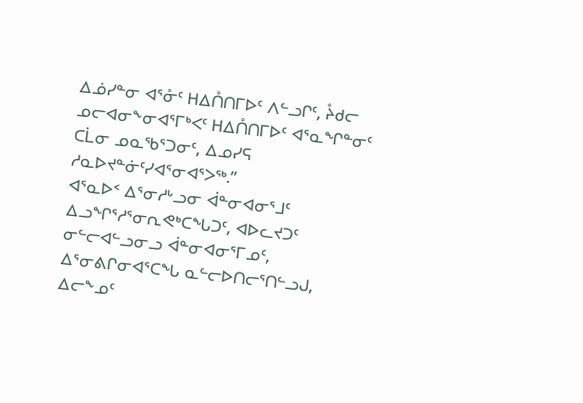ᐃᓅᓯᓐᓂ ᐊᕐᓁᑦ ᕼᐃᑍᑎᒥᐅᑦ ᐱᓪᓗᒋᑦ, ᔧᑯᓕ ᓄᓕᐊᓂᖕᓂᐊᕐᒥᒃᐸᑦ ᕼᐃᑍᑎᒥᐅᑦ ᐊᕐᓇᖏᓐᓂᑦ ᑕᒫᓂ ᓄᓇᖃᕐᑐᓂᑦ, ᐃᓄᓯᕋ ᓱᓇᐅᔪᓐᓃᑦᓯᐊᕐᓂᐊᕐᐳᖅ.”
ᐊᕐᓇᐅᑉ ᐃᕐᓂᓱᒡᓗᓂ ᐋᓐᓂᐊᓂᕐᒧᑦ ᐃᓗᖏᕐᓱᕐᓂᕆᕙᒃᑕᖓᑐᑦ, ᐊᐅᓚᔪᑐᑦ ᓂᓪᓕᐊᓪᓗᓂᓗ ᐋᓐᓂᐊᓂᕐᒥᓄᑦ, ᐃᕐᓂᕕᒋᓂᐊᕐᑕᖓ ᓇᓪᓕᐅᑎᓕᕐᑎᓪᓗᒍ, ᐃᓕᖕᓄᑦ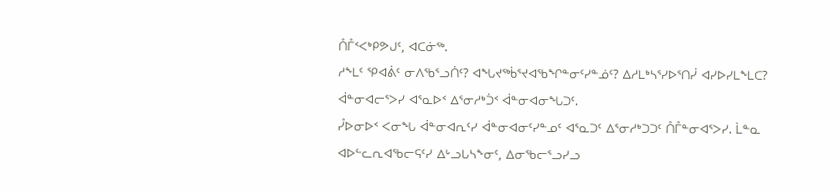ᑍᒤᑉᐸᒃᑭᕗᒍᑦ, ᐊᑕᓃᖅ.
ᓱᖕᒪᑦ ᕿᐊᕖᑦ ᓂᐱᖃᕐᓗᑏᑦ? ᐊᖓᔪᖅᑳᕐᔪᐊᖃᖏᓐᓂᑦᓯᓐᓅᑦ? ᐃᓱᒪᒃᓴᕐᓯᐅᕐᑎᓰ ᐊᓯᐅᓯᒪᖕᒪᑕ? ᐋᓐᓂᐊᓕᕐᐳᓯ ᐊᕐᓇᐅᑉ ᐃᕐᓂᓱᒃᑑᑉ ᐋᓐᓂᐊᓂᖓᑐᑦ.
ᓮᐅᓂᐅᑉ ᐸᓂᖓ ᐋᓐᓂᐊᕆᑦᓯ ᐋᓐᓂᐊᓂᑦᓯᓐᓄᑦ ᐊᕐᓇᑐᑦ ᐃᕐᓂᓱᒃᑐᑐᑦ ᑍᒤᓐᓂᐊᕐᐳᓯ. ᒫᓐᓇ ᐊᐅᓪᓚᕆᐊᖃᓕᕋᑦᓯ ᐃᒡᓗᒐᓴᖕᓂᑦ, ᐃᓂᖃᓕᕐᓗᓯᓗ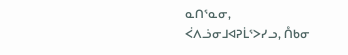ᓇᑎᕐᓇᓂ, ᐹᐱᓘᓂᒧᐊᕈᒫᕐᐳᓯᓗ, ᑍᑲᓂ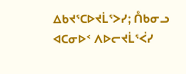ᐃᑲᔪᕐᑕᐅᔪᒫᕐᐳᓯ; ᑍᑲᓂᓗ ᐊᑕᓂᐅᑉ ᐱᐅᓕᔪᒫᕐᐹᓯ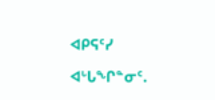ᐊᑭᕋᑦᓯ ᐊᒡᒐᖏᓐᓂᑦ.